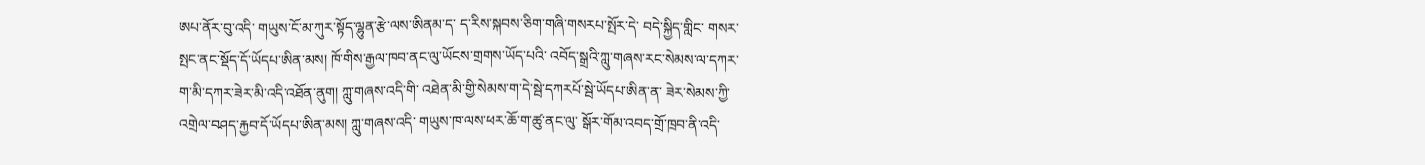ཨཔ་ནོར་བུ་འདི་ གཡུས་ངོ་མ་ཀུར་སྟོད་ལྷུན་རྩེ་ལས་ཨིནམ་ད་ ད་རིས་སྐབས་ཅིག་གཞི་གསརཔ་སྤོར་དེ་ བདེ་སྐྱིད་གླིང་ གསར་སྤང་ནང་སྡོད་དོ་ཡོདཔ་ཨིན་མས། ཁོ་གིས་རྒྱལ་ཁབ་ནང་ལུ་ཡོངས་གྲགས་ཡོད་པའི་ འབོད་སྒྲའི་ཀླུ་གཞས་རང་སེམས་ལ་དཀར་ག་མི་དཀར་ཟེར་མི་འདི་འཐོན་ནུག། ཀླུ་གཞས་འདི་གི་ འཐེན་མི་གྱི་སེམས་ག་དེ་སྦེ་དཀརཔོ་སྦེ་ཡོདཔ་ཨིན་ན་ ཟེར་སེམས་ཀྱི་འགྲེལ་བཤད་རྐྱབ་དོ་ཡོདཔ་ཨིན་མས། ཀླུ་གཞས་འདི་ གཡུས་ཁ་ལས་ཕར་ཆོ་ག་ཚུ་ནང་ལུ་ སྒོར་གོམ་འབད་གྲོ་ཁྲབ་ནི་འདི་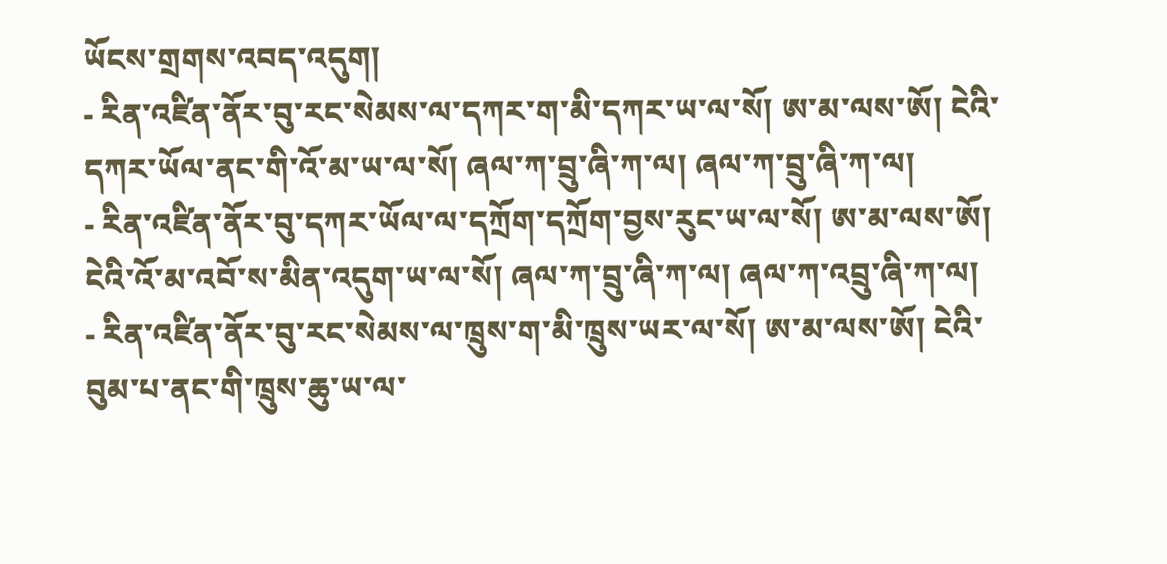ཡོངས་གྲགས་འབད་འདུག།
- རིན་འཛིན་ནོར་བུ་རང་སེམས་ལ་དཀར་ག་མི་དཀར་ཡ་ལ་སོ། ཨ་མ་ལས་ཨོ། ངེའི་དཀར་ཡོལ་ནང་གི་འོ་མ་ཡ་ལ་སོ། ཞལ་ཀ་བྲུ་ཞི་ཀ་ལ། ཞལ་ཀ་བྲུ་ཞི་ཀ་ལ།
- རིན་འཛིན་ནོར་བུ་དཀར་ཡོལ་ལ་དཀྲོག་དཀྲོག་བྱས་རུང་ཡ་ལ་སོ། ཨ་མ་ལས་ཨོ། ངེའི་འོ་མ་འབོ་ས་མིན་འདུག་ཡ་ལ་སོ། ཞལ་ཀ་བྲུ་ཞི་ཀ་ལ། ཞལ་ཀ་འབྲུ་ཞི་ཀ་ལ།
- རིན་འཛིན་ནོར་བུ་རང་སེམས་ལ་ཁྲུས་ག་མི་ཁྲུས་ཡར་ལ་སོ། ཨ་མ་ལས་ཨོ། ངེའི་བུམ་པ་ནང་གི་ཁྲུས་ཆུ་ཡ་ལ་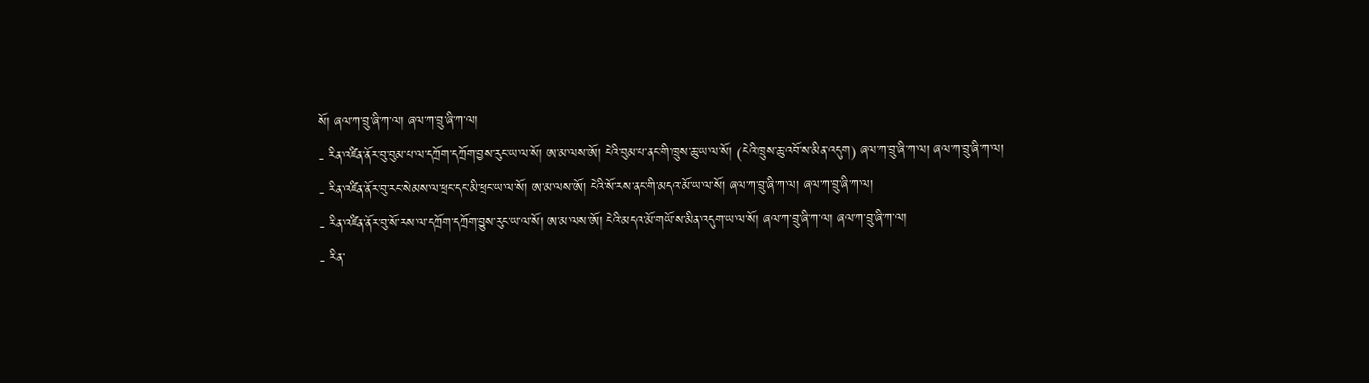སོ། ཞལ་ཀ་བྲུ་ཞི་ཀ་ལ། ཞལ་ཀ་བྲུ་ཞི་ཀ་ལ།
- རིན་འཛིན་ནོར་བུ་བུམ་པ་ལ་དཀྲོག་དཀྲོག་བྱས་རུང་ཡ་ལ་སོ། ཨ་མ་ལས་ཨོ། ངེའི་བུམ་པ་ནང་གི་ཁྲུས་ཆུ་ཡ་ལ་སོ། (ངེའི་ཁྲུས་ཆུ་འབོ་ས་མིན་འདུག) ཞལ་ཀ་བྲུ་ཞི་ཀ་ལ། ཞལ་ཀ་བྲུ་ཞི་ཀ་ལ།
- རིན་འཛིན་ནོར་བུ་རང་སེམས་ལ་ཕྲང་དང་མི་ཕྲང་ཡ་ལ་སོ། ཨ་མ་ལས་ཨོ། ངེའི་སོ་རས་ནང་གི་མདའ་མོ་ཡ་ལ་སོ། ཞལ་ཀ་བྲུ་ཞི་ཀ་ལ། ཞལ་ཀ་བྲུ་ཞི་ཀ་ལ།
- རིན་འཛིན་ནོར་བུ་སོ་རས་ལ་དཀྲོག་དཀྲོག་བྱུས་རུང་ཡ་ལ་སོ། ཨ་མ་ལས་ཨོ། ངེའི་མདའ་མོ་གཡོ་ས་མིན་འདུག་ཡ་ལ་སོ། ཞལ་ཀ་བྲུ་ཞི་ཀ་ལ། ཞལ་ཀ་བྲུ་ཞི་ཀ་ལ།
- རིན་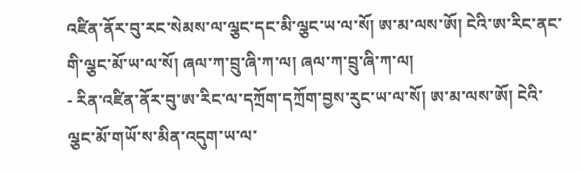འཛིན་ནོར་བུ་རང་སེམས་ལ་ལྕང་དང་མི་ལྕང་ཡ་ལ་སོ། ཨ་མ་ལས་ཨོ། ངེའི་ཨ་རིང་ནང་གི་ལྕང་མོ་ཡ་ལ་སོ། ཞལ་ཀ་བྲུ་ཞི་ཀ་ལ། ཞལ་ཀ་བྲུ་ཞི་ཀ་ལ།
- རིན་འཛིན་ནོར་བུ་ཨ་རིང་ལ་དཀྲོག་དཀྲོག་བྱས་རུང་ཡ་ལ་སོ། ཨ་མ་ལས་ཨོ། ངེའི་ལྕང་མོ་གཡོ་ས་མིན་འདུག་ཡ་ལ་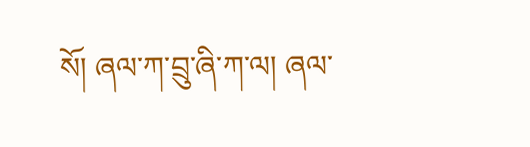སོ། ཞལ་ཀ་བྲུ་ཞི་ཀ་ལ། ཞལ་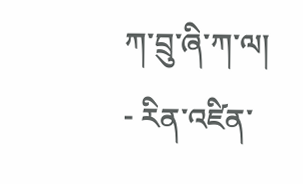ཀ་བྲུ་ཞི་ཀ་ལ།
- རིན་འཛིན་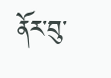ནོར་བུ་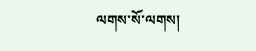ལགས་སོ་ལགས།